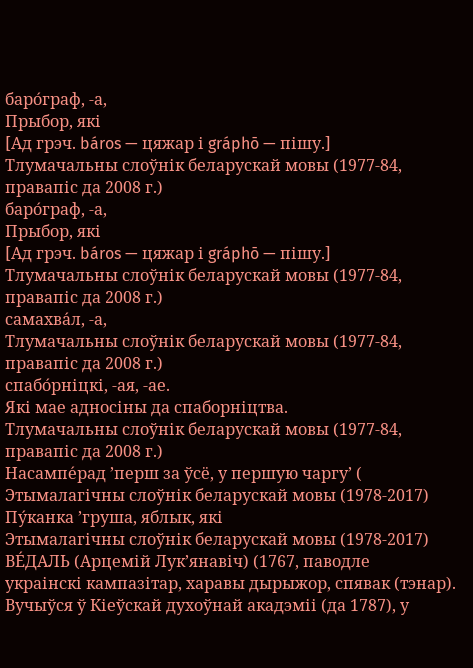баро́граф, ‑а,
Прыбор, які
[Ад грэч. báros — цяжар і gráphō — пішу.]
Тлумачальны слоўнік беларускай мовы (1977-84, правапіс да 2008 г.)
баро́граф, ‑а,
Прыбор, які
[Ад грэч. báros — цяжар і gráphō — пішу.]
Тлумачальны слоўнік беларускай мовы (1977-84, правапіс да 2008 г.)
самахва́л, ‑а,
Тлумачальны слоўнік беларускай мовы (1977-84, правапіс да 2008 г.)
спабо́рніцкі, ‑ая, ‑ае.
Які мае адносіны да спаборніцтва.
Тлумачальны слоўнік беларускай мовы (1977-84, правапіс да 2008 г.)
Насампе́рад ’перш за ўсё, у першую чаргу’ (
Этымалагічны слоўнік беларускай мовы (1978-2017)
Пу́канка ’груша, яблык, які
Этымалагічны слоўнік беларускай мовы (1978-2017)
ВЕ́ДАЛЬ (Арцемій Лук’янавіч) (1767, паводле
украінскі кампазітар, харавы дырыжор, спявак (тэнар). Вучыўся ў Кіеўскай духоўнай акадэміі (да 1787), у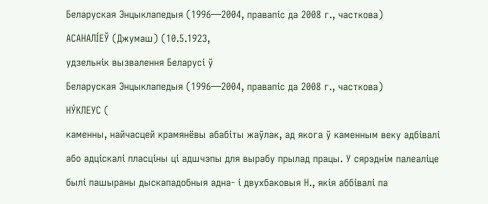Беларуская Энцыклапедыя (1996—2004, правапіс да 2008 г., часткова)
АСАНАЛІ́ЕЎ (Джумаш) (10.5.1923,
удзельнік вызвалення Беларусі ў
Беларуская Энцыклапедыя (1996—2004, правапіс да 2008 г., часткова)
НУ́КЛЕУС (
каменны, найчасцей крамянёвы абабіты жаўлак, ад якога ў каменным веку адбівалі або адціскалі пласціны ці адшчэпы для вырабу прылад працы. У сярэднім палеаліце былі пашыраны дыскападобныя адна- і двухбаковыя Н., якія аббівалі па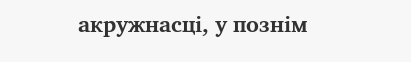акружнасці, у познім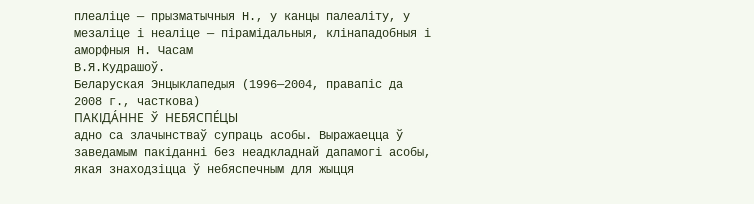плеаліце — прызматычныя Н., у канцы палеаліту, у мезаліце і неаліце — пірамідальныя, клінападобныя і аморфныя Н. Часам
В.Я.Кудрашоў.
Беларуская Энцыклапедыя (1996—2004, правапіс да 2008 г., часткова)
ПАКІДА́ННЕ Ў НЕБЯСПЕ́ЦЫ
адно са злачынстваў супраць асобы. Выражаецца ў заведамым пакіданні без неадкладнай дапамогі асобы, якая знаходзіцца ў небяспечным для жыцця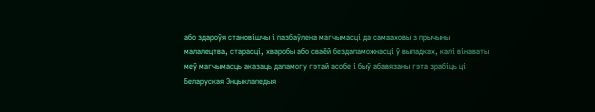або здароўя становішчы і пазбаўлена магчымасці да самааховы з прычыны малалецтва, старасці, хваробы або сваёй бездапаможнасці ў выпадках, калі вінаваты меў магчымасць аказаць дапамогу гэтай асобе і быў абавязаны гэта зрабіць ці
Беларуская Энцыклапедыя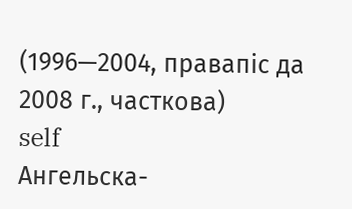(1996—2004, правапіс да 2008 г., часткова)
self
Ангельска-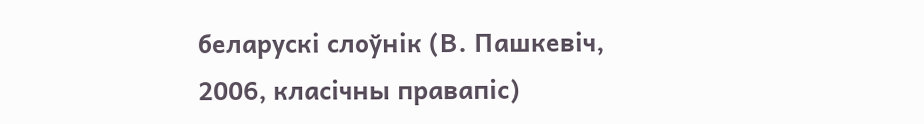беларускі слоўнік (В. Пашкевіч, 2006, класічны правапіс)